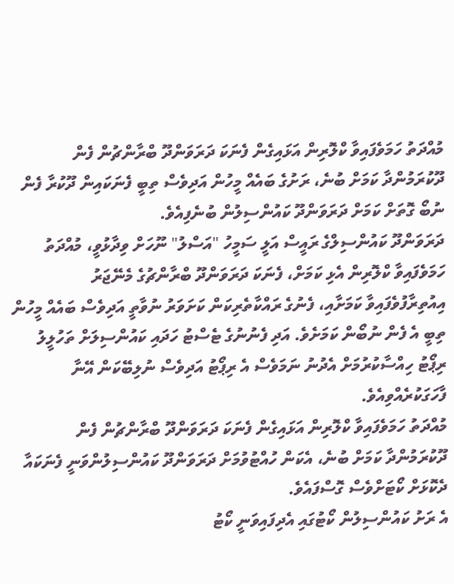މުއްދަތު ހަމަވެފައިވާ ކްލޮރިން އަޅައިގެން ފެނަކަ ދަރަވަންދޫ ބްރާންޗުން ފެން ދޫކުރަމުންދާ ކަމަށް ބުނެ، ރަށުގެ ބައެއް މީހުން އަދިވެސް ތިބީ ފެނަކައިން ދޫކުރާ ފެން ނުބޯ ގޮތަށް ކަމަށް ދަރަވަންދޫ ކައުންސިލުން ބުނެފިއެވެ.
ދަރަވަންދޫ ކައުންސިލްގެ ރައީސް އަލީ ސަމީހު "އަސްލު" ނޫހަށް ވިދާޅުވީ، މުއްދަތު ހަމަވެފައިވާ ކްލޮރިން އެޅި ކަމަށް، ފެނަކަ ދަރަވަންދޫ ބްރާންޗުގެ މެނޭޖަރު އިއުތިރާފުވެފައިވާ ކަމަށާއި، ފެނުގެ ރައްކާތެރިކަން ކަށަވަރު ނުވާތީ އަދިވެސް ބައެއް މީހުން ތިބީ އެ ފެން ނުބޯން ކަމަށެވެ. އަދި ފެނުނުގެ ޓެސްޓު ހަދައި ކައުންސިލަށް ތަހުލީލު ރިޕޯޓު ހިއްސާކުރުމަށް އެދުނު ނަމަވެސް އެ ރިޕޯޓު އަދިވެސް ނުލިބޭކަން އޭނާ ފާހަގަކުރެއްވިއެވެ.
މުއްދަތު ހަމަވެފައިވާ ކްލޮރިން އަޅައިގެން ފެނަކަ ދަރަވަންދޫ ބްރާންޗުން ފެން ދޫކުރަމުންދާ ކަމަށް ބުނެ، އެކަން ހުއްޓުވުމަށް ދަރަވަންދޫ ކައުންސިލުންވަނީ ފެނަކައާ ދެކޮޅަށް ކޯޓަށްވެސް ގޮސްފައެވެ.
އެ ރަށު ކައުންސިލުން ކޯޓުގައި އެދިފައިވަނީ ކޯޓު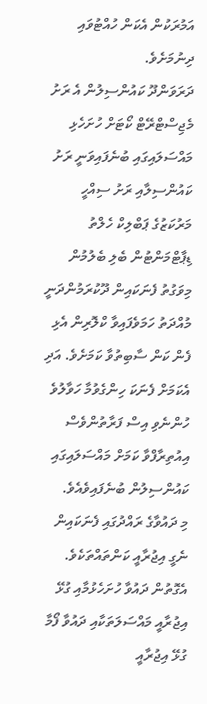އަމުރަކުން އެކަން ހުއްޓުވައި ދިނުމަށެވެ.
ދަރަވަންދޫ ކައުންސިލުން އެ ރަށު މެޖިސްޓްރޭޓް ކޯޓަށް ހުށަހެޅި މައްސަލައިގައި ބުނެފައިވަނީ ރަށު ކައުންސިލާއި ރަށު ސިއްހީ މަރުކަޒުގެ ޕަބްލިކް ހެލްތު ޑިޕާޓްމަންޓުން ބެލި ބެލުމުން މިވަގުތު ފެނަކައިން ދޫކުރަމުންދަނީ މުއްދަތު ހަމަވެފައިވާ ކްލޮރިން އެޅި ފެން ކަން ސާބިތުވާ ކަމަށެވެ. އަދި އެކަމަށް ފެނަކަ ހިންގެވުމާ ހަވާލުވެ ހުންނެވި އިސް ފަރާތުންވެސް އިއުތިރާފްވާ ކަމަށް މައްސަލައިގައި ކައުންސިލުން ބުނެފައިވެއެވެ.
މި ދައުވާގެ ރައްދުގައި ފެނަކައިން ނެގީ އިޖުރާއީ ކަންތައްތަކެވެ. އެގޮތުން ދައުވާ ހުށަހެޅުމާއި ގުޅޭ އިޖުރާއީ މައްސަލަތަކާއި ދައުވާ ފޯމާ ގުޅޭ އިޖުރާއީ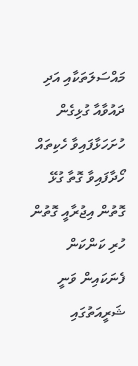މައްސަލަތަކާއި އަދި ދައުވާއާ ގުޅިގެން ހުށަހަޅާފައިވާ ހެކިތައް ހޯދާފައިވާ ގޮތާ ގުޅޭ ގޮތުން އިޖުރާއީ ގޮތުން ހުރި ކަންކަން ފެނަކައިން ވަނީ ޝަރީއަތުގައި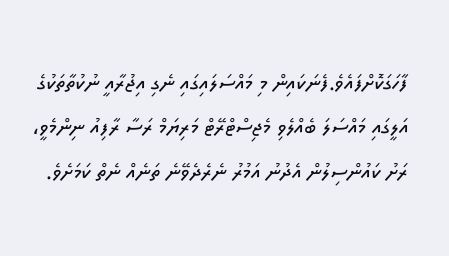ފާހަގަކޮށްފައެވެ.ފެނަކައިން މި މައްސަލައިގައި ނެގި އިޖުރާއީ ނުކުތާތަކުގެ އަލީގައި މައްސަލަ ބެއްލެވި މެޖިސްޓްރޭޓް މަރިޔަމް ރަސާ ރާފިއު ނިންމެވީ، ރަށު ކައުންސިލުން އެދުނު އަމުރު ނެރެދެވޭނެ ތަނެއް ނެތް ކަމަށެވެ.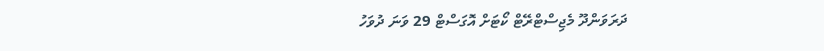ދަރަވަންދޫ މެޖިސްޓްރޭޓް ކޯޓަށް އޮގަސްޓް 29 ވަނަ ދުވަހު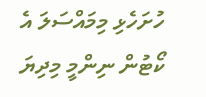ހުށަހެޅި މިމައްސަލަ އެ ކޯޓުން ނިންމީ މިދިޔަ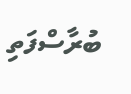ބުރާސްފަތި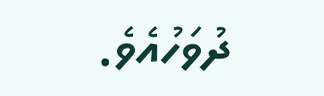ދުވަހުއެވެ.